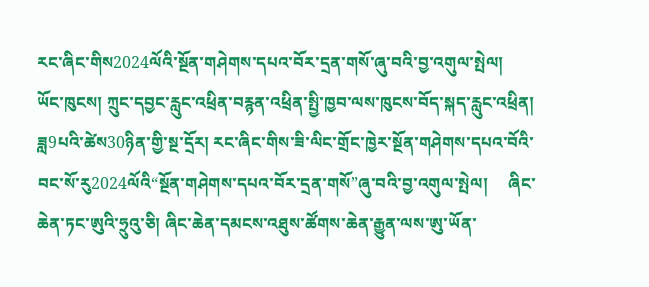རང་ཞིང་གིས2024ལོའི་སྔོན་གཤེགས་དཔའ་བོར་དྲན་གསོ་ཞུ་བའི་བྱ་འགུལ་སྤེལ།
ཡོང་ཁུངས། ཀྲུང་དབྱང་རླུང་འཕྲིན་བརྙན་འཕྲིན་སྤྱི་ཁྱབ་ལས་ཁུངས་བོད་སྐད་རླུང་འཕྲིན།
ཟླ9པའི་ཚེས30ཉིན་གྱི་སྔ་དྲོར། རང་ཞིང་གིས་ཟི་ལིང་གྲོང་ཁྱེར་སྔོན་གཤེགས་དཔའ་བོའི་བང་སོ་རུ2024ལོའི“སྔོན་གཤེགས་དཔའ་བོར་དྲན་གསོ”ཞུ་བའི་བྱ་འགུལ་སྤེལ།     ཞིང་ཆེན་ཏང་ཨུའི་ཧྲུའུ་ཅི། ཞིང་ཆེན་དམངས་འཐུས་ཚོགས་ཆེན་རྒྱུན་ལས་ཨུ་ཡོན་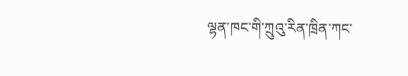ལྷན་ཁང་གི་ཀྲུའུ་རིན་ཁྲིན་ཀང་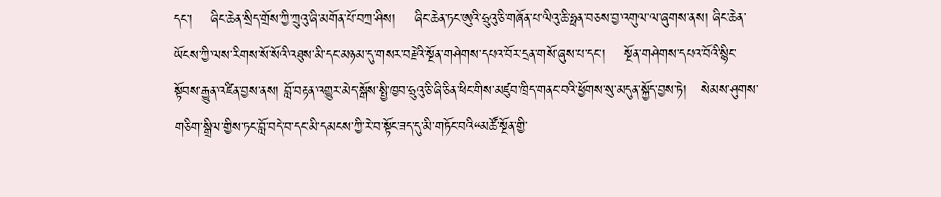དང་།    ཞིང་ཆེན་སྲིད་གྲོས་ཀྱི་ཀྲུའུ་ཞི་མགོན་པོ་བཀྲ་ཤིས།    ཞིང་ཆེན་ཏང་ཨུའི་ཧྲུའུ་ཅི་གཞོན་པ་ལིའུ་ཆི་ཧྥན་བཅས་བྱ་འགུལ་ལ་ཞུགས་ནས། ཞིང་ཆེན་ཡོངས་ཀྱི་ལས་རིགས་སོ་སོའི་འཐུས་མི་དང་མཉམ་དུ་གསར་བརྗེའི་སྔོན་གཤེགས་དཔའ་བོར་དྲན་གསོ་ཞུས་པ་དང་།    སྔོན་གཤེགས་དཔའ་བོའི་སྙིང་སྟོབས་རྒྱུན་འཛིན་བྱས་ནས། བློ་བརྟན་འགྱུར་མེད་སྒོས་སྤྱི་ཁྱབ་ཧྲུའུ་ཅི་ཞི་ཅིན་ཕིང་གིས་མཛུབ་ཁྲིད་གནང་བའི་ཕྱོགས་སུ་མདུན་སྐྱོད་བྱས་ཏེ།   སེམས་ཤུགས་གཅིག་སྒྲིལ་གྱིས་ཏང་བློ་བདེ་བ་དང་མི་དམངས་ཀྱི་རེ་བ་སྟོང་ཟད་དུ་མི་གཏོང་བའི“མཚོ་སྔོན་གྱི་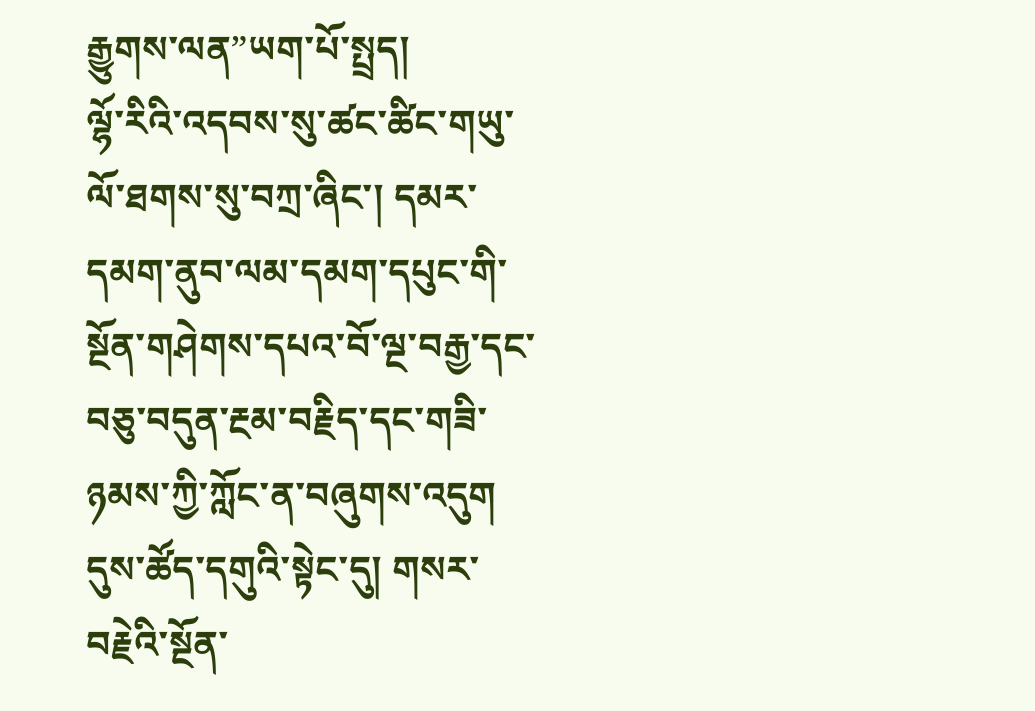རྒྱུགས་ལན”ཡག་པོ་སྤྲད།
ལྷོ་རིའི་འདབས་སུ་ཚང་ཚིང་གཡུ་ལོ་ཐགས་སུ་བཀྲ་ཞིང་། དམར་དམག་ནུབ་ལམ་དམག་དཔུང་གི་སྔོན་གཤེགས་དཔའ་བོ་ལྔ་བརྒྱ་དང་བཅུ་བདུན་རྔམ་བརྗིད་དང་གཟི་ཉམས་ཀྱི་ཀློང་ན་བཞུགས་འདུག དུས་ཚོད་དགུའི་སྟེང་དུ། གསར་བརྗེའི་སྔོན་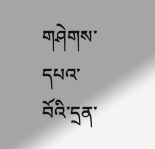གཤེགས་དཔའ་བོའི་དྲན་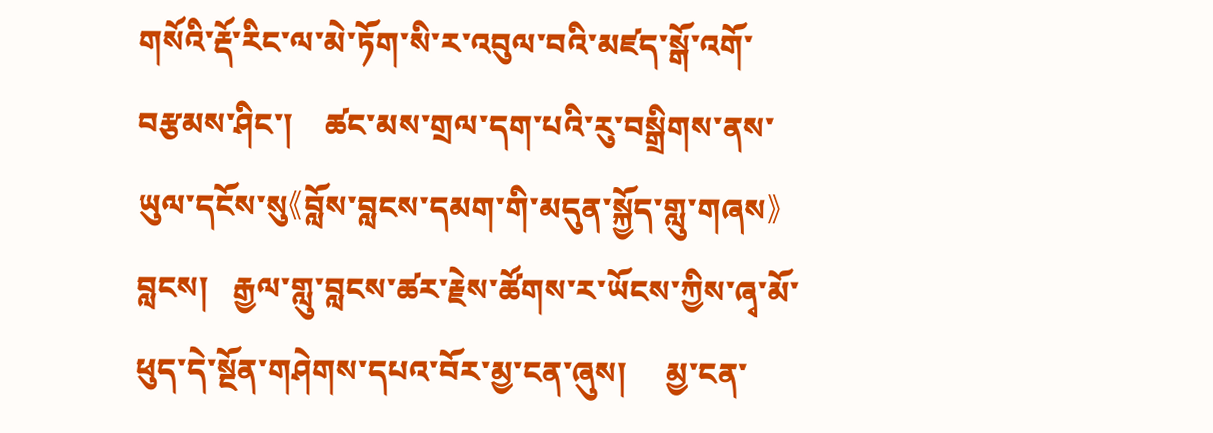གསོའི་རྡོ་རིང་ལ་མེ་ཏོག་སི་ར་འབུལ་བའི་མཛད་སྒོ་འགོ་བརྩམས་ཤིང་།    ཚང་མས་གྲལ་དག་པའི་རུ་བསྒྲིགས་ནས་ཡུལ་དངོས་སུ《བློས་བླངས་དམག་གི་མདུན་སྐྱོད་གླུ་གཞས》བླངས།   རྒྱལ་གླུ་བླངས་ཚར་རྗེས་ཚོགས་ར་ཡོངས་ཀྱིས་ཞྭ་མོ་ཕུད་དེ་སྔོན་གཤེགས་དཔའ་བོར་མྱ་ངན་ཞུས།     མྱ་ངན་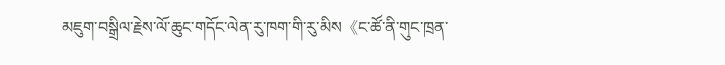མཇུག་བསྒྲིལ་རྗེས་ལོ་ཆུང་གདོང་ལེན་རུ་ཁག་གི་རུ་མིས《ང་ཚོ་ནི་གུང་ཁྲན་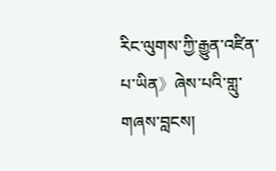རིང་ལུགས་ཀྱི་རྒྱུན་འཛིན་པ་ཡིན》ཞེས་པའི་གླུ་གཞས་བླངས།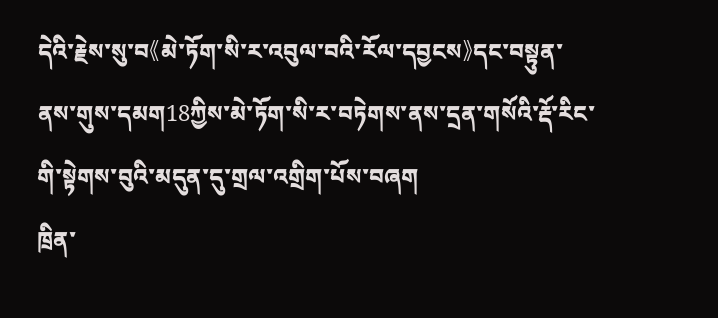དེའི་རྗེས་སུ་བ《མེ་ཏོག་སི་ར་འབུལ་བའི་རོལ་དབྱངས》དང་བསྟུན་ནས་གུས་དམག18ཀྱིས་མེ་ཏོག་སི་ར་བཏེགས་ནས་དྲན་གསོའི་རྡོ་རིང་གི་སྟེགས་བུའི་མདུན་དུ་གྲལ་འགྲིག་པོས་བཞག
ཁྲིན་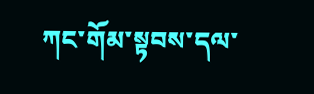ཀང་གོམ་སྟབས་དལ་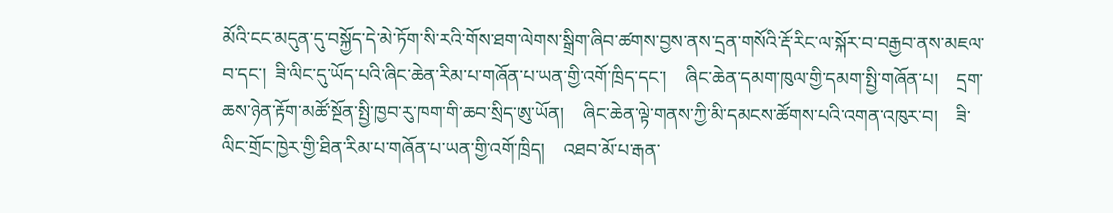མོའི་ངང་མདུན་དུ་བསྐྱོད་དེ་མེ་ཏོག་སི་རའི་གོས་ཐག་ལེགས་སྒྲིག་ཞིབ་ཚགས་བྱས་ནས་དྲན་གསོའི་རྡོ་རིང་ལ་སྐོར་བ་བརྒྱབ་ནས་མཇལ་བ་དང་།  ཟི་ལིང་དུ་ཡོད་པའི་ཞིང་ཆེན་རིམ་པ་གཞོན་པ་ཡན་གྱི་འགོ་ཁྲིད་དང་།    ཞིང་ཆེན་དམག་ཁུལ་གྱི་དམག་སྤྱི་གཞོན་པ།    དྲག་ཆས་ཉེན་རྟོག་མཚོ་སྔོན་སྤྱི་ཁྱབ་རུ་ཁག་གི་ཆབ་སྲིད་ཨུ་ཡོན།    ཞིང་ཆེན་ལྟེ་གནས་ཀྱི་མི་དམངས་ཚོགས་པའི་འགན་འཁུར་བ།    ཟི་ལིང་གྲོང་ཁྱེར་གྱི་ཐིན་རིམ་པ་གཞོན་པ་ཡན་གྱི་འགོ་ཁྲིད།    འཐབ་མོ་པ་རྒན་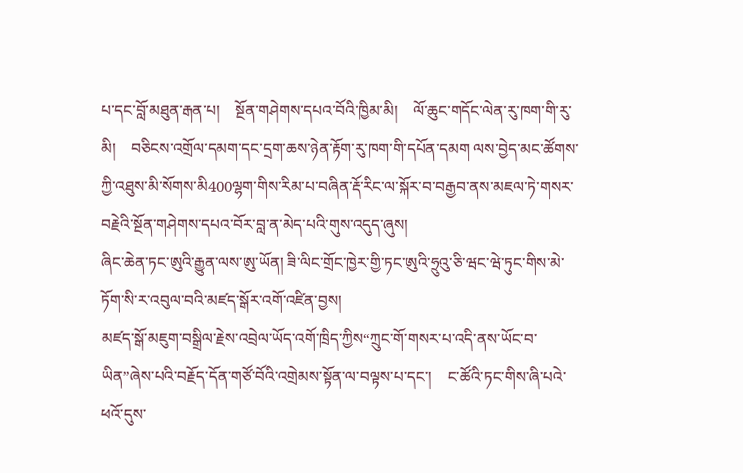པ་དང་བློ་མཐུན་རྒན་པ།    སྔོན་གཤེགས་དཔའ་བོའི་ཁྱིམ་མི།    ལོ་ཆུང་གདོང་ལེན་རུ་ཁག་གི་རུ་མི།    བཅིངས་འགྲོལ་དམག་དང་དྲག་ཆས་ཉེན་རྟོག་རུ་ཁག་གི་དཔོན་དམག ལས་བྱེད་མང་ཚོགས་ཀྱི་འཐུས་མི་སོགས་མི400ལྷག་གིས་རིམ་པ་བཞིན་རྡོ་རིང་ལ་སྐོར་བ་བརྒྱབ་ནས་མཇལ་ཏེ་གསར་བརྗེའི་སྔོན་གཤེགས་དཔའ་བོར་བླ་ན་མེད་པའི་གུས་འདུད་ཞུས།
ཞིང་ཆེན་ཏང་ཨུའི་རྒྱུན་ལས་ཨུ་ཡོན། ཟི་ལིང་གྲོང་ཁྱེར་གྱི་ཏང་ཨུའི་ཧྲུའུ་ཅི་ཝང་ཝེ་ཏུང་གིས་མེ་ཏོག་སི་ར་འབུལ་བའི་མཛད་སྒོར་འགོ་འཛིན་བྱས།
མཛད་སྒོ་མཇུག་བསྒྲིལ་རྗེས་འབྲེལ་ཡོད་འགོ་ཁྲིད་ཀྱིས“ཀྲུང་གོ་གསར་པ་འདི་ནས་ཡོང་བ་ཡིན”ཞེས་པའི་བརྗོད་དོན་གཙོ་བོའི་འགྲེམས་སྟོན་ལ་བལྟས་པ་དང་།    ང་ཚོའི་ཏང་གིས་ཞི་པའེ་ཕའོ་དུས་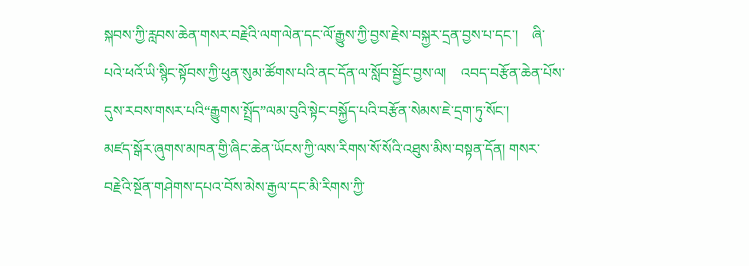སྐབས་ཀྱི་རླབས་ཆེན་གསར་བརྗེའི་ལག་ལེན་དང་ལོ་རྒྱུས་ཀྱི་བྱས་རྗེས་བསྐྱར་དྲན་བྱས་པ་དང་།    ཞི་པའེ་ཕའོ་ཡི་སྙིང་སྟོབས་ཀྱི་ཕུན་སུམ་ཚོགས་པའི་ནང་དོན་ལ་སློབ་སྦྱོང་བྱས་ལ།    འབད་བརྩོན་ཆེན་པོས་དུས་རབས་གསར་པའི“རྒྱུགས་སྤྲོད”ལམ་བུའི་སྟེང་བསྐྱོད་པའི་བརྩོན་སེམས་ཇེ་དྲག་ཏུ་སོང་།
མཛད་སྒོར་ཞུགས་མཁན་གྱི་ཞིང་ཆེན་ཡོངས་ཀྱི་ལས་རིགས་སོ་སོའི་འཐུས་མིས་བསྟན་དོན། གསར་བརྗེའི་སྔོན་གཤེགས་དཔའ་བོས་མེས་རྒྱལ་དང་མི་རིགས་ཀྱི་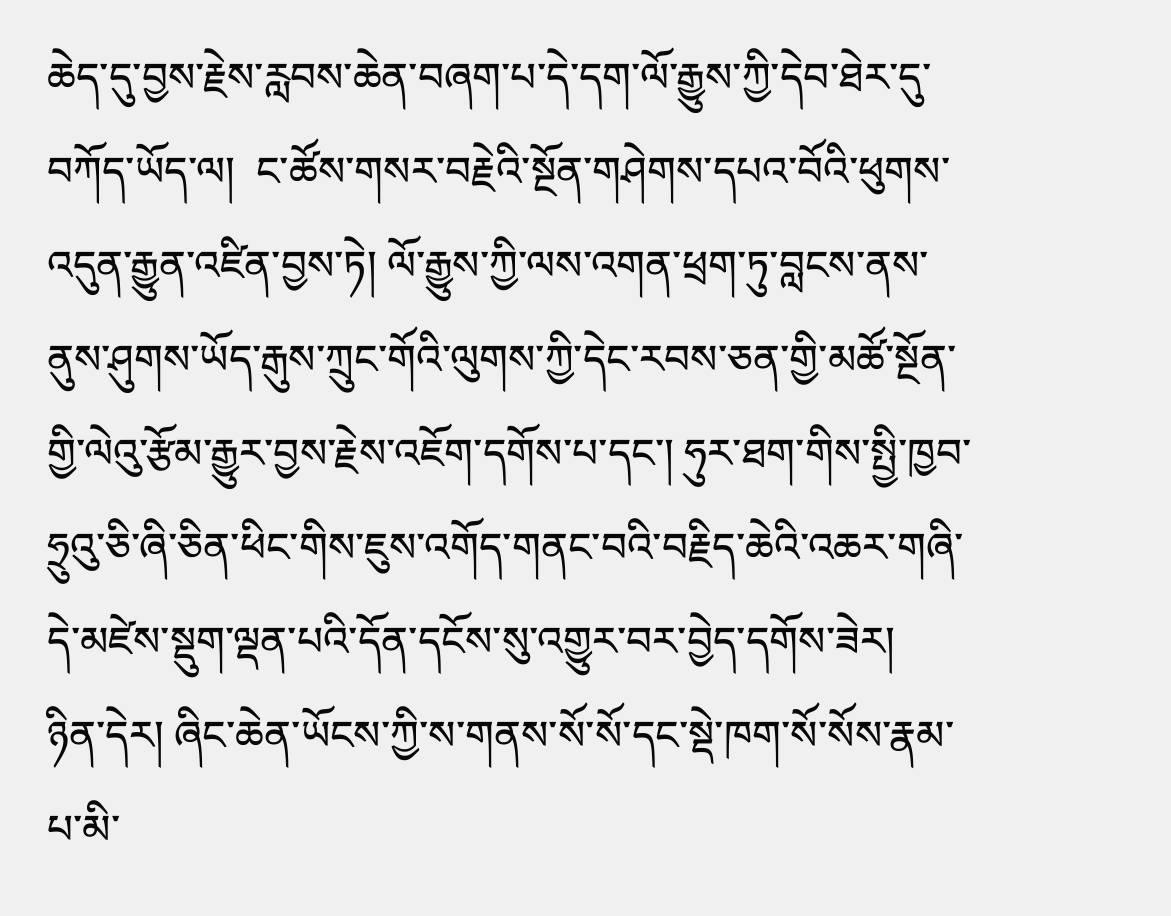ཆེད་དུ་བྱས་རྗེས་རླབས་ཆེན་བཞག་པ་དེ་དག་ལོ་རྒྱུས་ཀྱི་དེབ་ཐེར་དུ་བཀོད་ཡོད་ལ།  ང་ཚོས་གསར་བརྗེའི་སྔོན་གཤེགས་དཔའ་བོའི་ཕུགས་འདུན་རྒྱུན་འཛིན་བྱས་ཏེ། ལོ་རྒྱུས་ཀྱི་ལས་འགན་ཕྲག་ཏུ་བླངས་ནས་ནུས་ཤུགས་ཡོད་རྒུས་ཀྲུང་གོའི་ལུགས་ཀྱི་དེང་རབས་ཅན་གྱི་མཚོ་སྔོན་གྱི་ལེའུ་རྩོམ་རྒྱུར་བྱས་རྗེས་འཇོག་དགོས་པ་དང་། ཧུར་ཐག་གིས་སྤྱི་ཁྱབ་ཧྲུའུ་ཅི་ཞི་ཅིན་ཕིང་གིས་ཇུས་འགོད་གནང་བའི་བརྗིད་ཆེའི་འཆར་གཞི་དེ་མཛེས་སྡུག་ལྡན་པའི་དོན་དངོས་སུ་འགྱུར་བར་བྱེད་དགོས་ཟེར།
ཉིན་དེར། ཞིང་ཆེན་ཡོངས་ཀྱི་ས་གནས་སོ་སོ་དང་སྡེ་ཁག་སོ་སོས་རྣམ་པ་མི་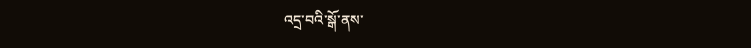འདྲ་བའི་སྒོ་ནས་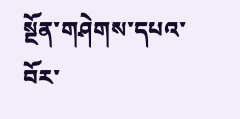སྔོན་གཤེགས་དཔའ་བོར་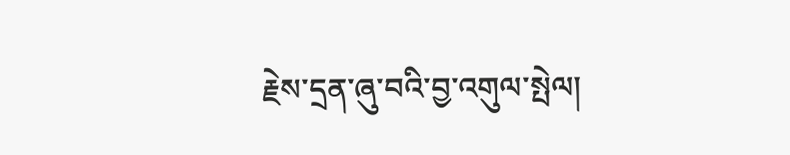རྗེས་དྲན་ཞུ་བའི་བྱ་འགུལ་སྤེལ།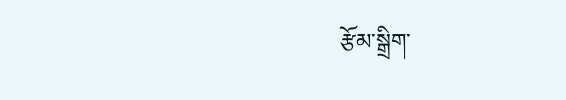རྩོམ་སྒྲིག་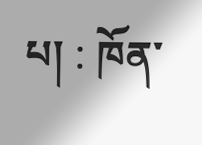པ། : ཁོན་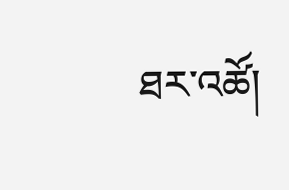ཐར་འཚོ།